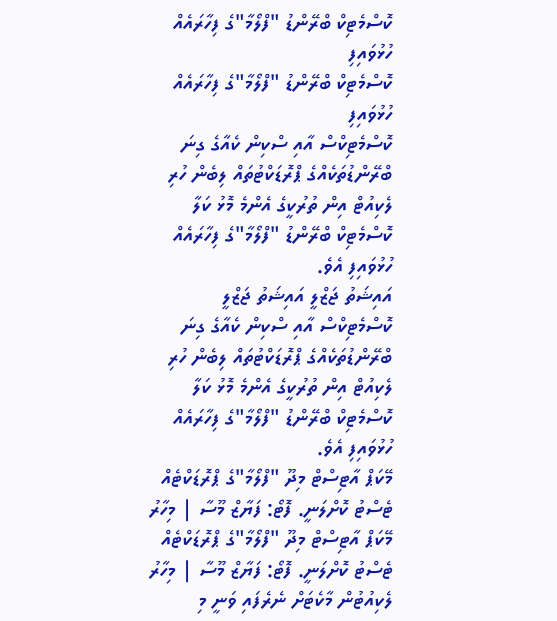ކޮސްމެޓިކް ބްރޭންޑު "ފްލޯމާ"ގެ ފިހާރައެއް ހުޅުވައިފި
ކޮސްމެޓިކް ބްރޭންޑު "ފްލޯމާ"ގެ ފިހާރައެއް ހުޅުވައިފި
ކޮސްމެޓިކްސް އާއި ސްކިން ކެއާގެ ގިނަ ބްރޭންޑުތަކެއްގެ ޕްރޮޑަކްޓުތައް ލިބެން ހުރި ލެކިއުޓް އިން ތުރުކީގެ އެންމެ މޮޅު ކަލާ ކޮސްމެޓިކް ބްރޭންޑު "ފްލޯމާ"ގެ ފިހާރައެއް ހުޅުވައިފި އެވެ.
އައިޝަތު ޖަޒްލީ އައިޝަތު ޖަޒްލީ
ކޮސްމެޓިކްސް އާއި ސްކިން ކެއާގެ ގިނަ ބްރޭންޑުތަކެއްގެ ޕްރޮޑަކްޓުތައް ލިބެން ހުރި ލެކިއުޓް އިން ތުރުކީގެ އެންމެ މޮޅު ކަލާ ކޮސްމެޓިކް ބްރޭންޑު "ފްލޯމާ"ގެ ފިހާރައެއް ހުޅުވައިފި އެވެ.
މޭކަޕް އާޓިސްޓް މިދޫ "ފްލޯމާ"ގެ ޕްރޮޑަކްޓެއް ޓެސްޓު ކޮށްލަނީ. ފޮޓޯ: ފަޔާޒް މޫސާ | މިހާރު
މޭކަޕް އާޓިސްޓް މިދޫ "ފްލޯމާ"ގެ ޕްރޮޑަކްޓެއް ޓެސްޓު ކޮށްލަނީ. ފޮޓޯ: ފަޔާޒް މޫސާ | މިހާރު
ލެކިއުޓުން މާކެޓަށް ނެރެފައި ވަނީ މި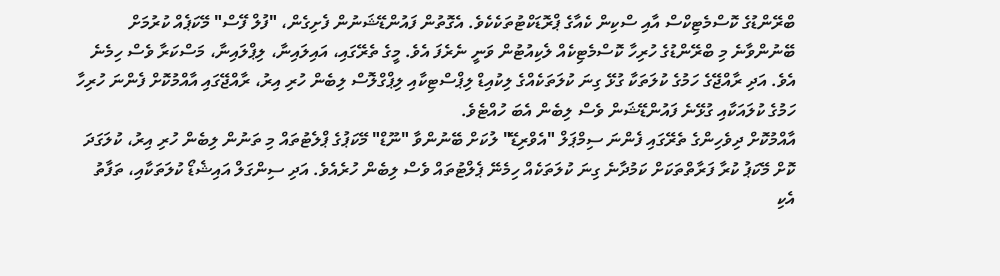ބްރޭންޑުގެ ކޮސްމެޓިކްސް އާއި ސްކިން ކެއާގެ ޕްރޮޑަކްޓުތަކެކެވެ. އެގޮތުން ފައުންޑޭޝަނުން ފެށިގެން، "ފުލް ފޭސް" މޭކަޕެއް ކުރުމަށް ބޭނުންވާނެ މި ބްރޭންޑުގެ ހުރިހާ ކޮސްމެޓިކެއް ލެކިއުޓުން ވަނީ ނެރެފަ އެވެ. މީގެ ތެރޭގައި، އައިލައިނާ، ލިޕްލައިނާ، މަސްކަރާ ވެސް ހިމެނެ އެވެ. އަދި ރާއްޖޭގެ ހަމުގެ ކުލަތަކާ ގުޅޭ ގިނަ ކުލަތަކެއްގެ ލިކުއިޑް ލިޕްސްޓިކާއި ލިޕްގްލޮސް ލިބެން ހުރި އިރު، ރާއްޖޭގައި އާއްމުކޮށް ފެންނަ ހުރިހާ ހަމުގެ ކުލައަކާއި ގުޅޭނެ ފައުންޑޭޝަން ވެސް ލިބެން އެބަ ހުއްޓެވެ.
އާއްމުކޮށް ދިވެހިންގެ ތެރޭގައި ފެންނަ ސިމްޕަލް "އެވްރިޑޭ" ލުކަށް ބޭނުންވާ "ނޫޑް" މޭކަޕުގެ ޕްލެޓުތައް މި ތަނުން ލިބެން ހުރި އިރު، ކުލަގަދަ ކޮށް މޭކަޕު ކުރާ ފަރާތްތަކަށް ކަމުދާނެ ގިނަ ކުލަތަކެއް ހިމެނޭ ޕެލްޓުތައް ވެސް ލިބެން ހުރެއެވެ. އަދި ސިންގަލް އައިޝެޑޯ ކުލަތަކާއި، ތަފާތު އެކި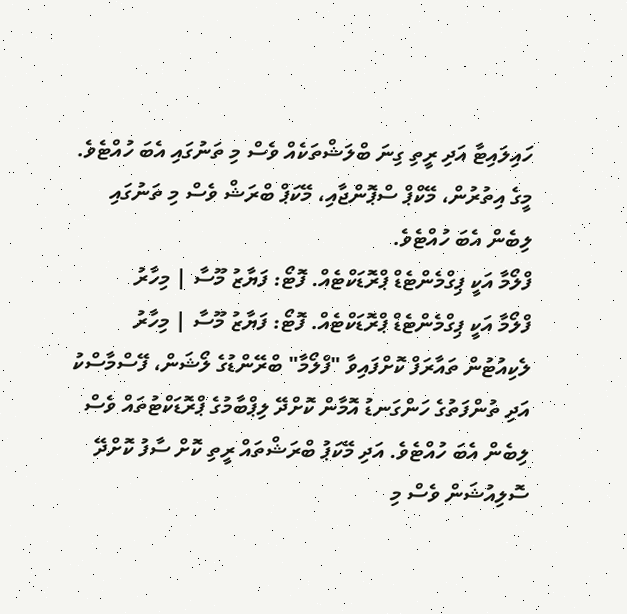ހައިލައިޓާ އަދި ރީތި ގިނަ ބްލަޝްތަކެއް ވެސް މި ތަނުގައި އެބަ ހުއްޓެވެ. މީގެ އިތުރުން، މޭކްޕް ސްޕޮންޖާއި، މޭކަޕް ބްރަޝް ވެސް މި ތަނުގައި ލިބެން އެބަ ހުއްޓެވެ.
ފްލޯމާ އަކީ ޕިގްމެންޓެޑް ޕްރޮޑަކްޓެއް. ފޮޓޯ: ފަޔާޒު މޫސާ | މިހާރު
ފްލޯމާ އަކީ ޕިގްމެންޓެޑް ޕްރޮޑަކްޓެއް. ފޮޓޯ: ފަޔާޒު މޫސާ | މިހާރު
ލެކިއުޓުން ތައާރަފް ކޮށްފައިވާ "ފްލޯމާ" ބްރޭންޑުގެ ލޯޝަން، ފޭސްމާސްކު އަދި ތުންފަތުގެ ހަންގަނޑު އޮމާން ކޮށްދޭ ލިޕްބާމުގެ ޕްރޮޑަކްޓުތައް ވެސް ލިބެން އެބަ ހުއްޓެވެ. އަދި މޭކަޕު ބްރަޝްތައް ރީތި ކޮށް ސާފު ކޮށްދޭ ސޮލިއުޝަން ވެސް މި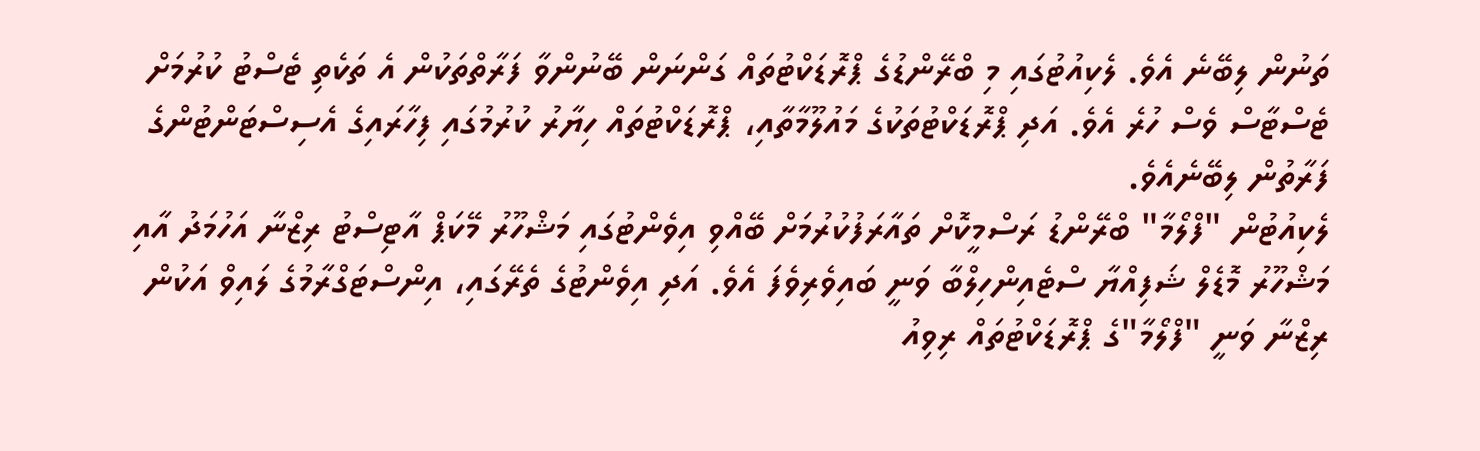ތަނުން ލިބޭނެ އެވެ. ލެކިއުޓުގައި މި ބްރޭންޑުގެ ޕްރޮޑަކްޓުތައް ގަންނަން ބޭނުންވާ ފަރާތްތަކުން އެ ތަކެތި ޓެސްޓު ކުރުމަށް ޓެސްޓާސް ވެސް ހުރެ އެވެ. އަދި ޕްރޮޑަކްޓުތަކުގެ މައުލޫމާތާއި، ޕްރޮޑަކްޓުތައް ހިޔާރު ކުރުމުގައި ފިހާރައިގެ އެސިސްޓަންޓުންގެ ފަރާތުން ލިބޭނެއެވެ.
ލެކިއުޓުން "ފްލޯމާ" ބްރޭންޑު ރަސްމީކޮށް ތައާރަފުކުރުމަށް ބޭއްވި އިވެންޓުގައި މަޝްހޫރު މޭކަޕް އާޓިސްޓު ރިޒްނާ އަހުމަދު އާއި މަޝްހޫރު މޮޑެލް ޝަފިއްޔާ ސްޓެއިންހިލްބާ ވަނީ ބައިވެރިވެފަ އެވެ. އަދި އިވެންޓުގެ ތެރޭގައި، އިންސްޓަގްރާމުގެ ލައިވް އަކުން ރިޒްނާ ވަނީ "ފްލޯމާ"ގެ ޕްރޮޑަކްޓުތައް ރިވިއު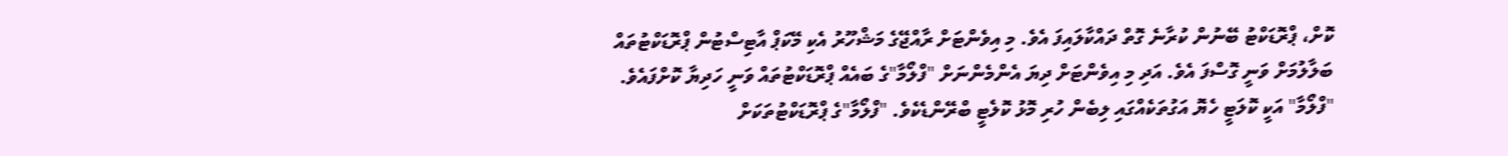ކޮށް، ޕްރޮޑަކްޓު ބޭނުން ކުރާނެ ގޮތް ދައްކާލައިފަ އެވެ. މި އިވެންޓަށް ރާއްޖޭގެ މަޝްހޫރު އެކި މޭކަޕް އާޓިސްޓުން ޕްރޮޑަކްޓުތައް ބަލާލުމަށް ވަނީ ގޮސްފަ އެވެ. އަދި މި އިވެންޓަށް ދިޔަ އެންމެންނަށް "ފްލޯމާ"ގެ ބައެއް ޕްރޮޑަކްޓުތައް ވަނީ ހަދިޔާ ކޮށްފައެވެ.
"ފްލޯމާ" އަކީ ކޮލަޓީ ހެޔޮ އަގުތަކެއްގައި ލިބެން ހުރި މޮޅު ކޮލެޓީ ބްރޭންޑެކެވެ. "ފްލޯމާ"ގެ ޕްރޮޑަކްޓުތަކަށް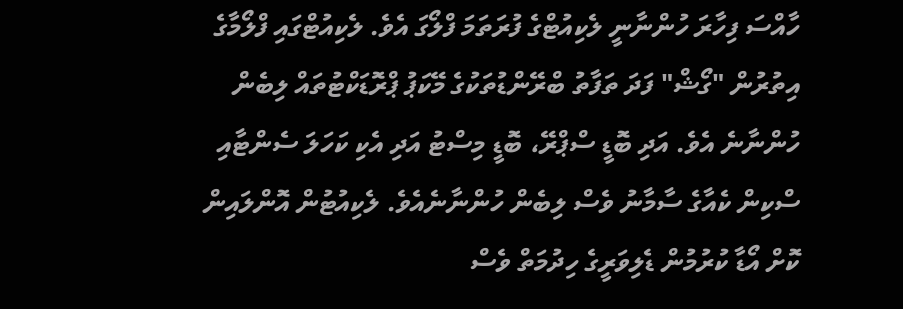ހާއްސަ ފިހާރަ ހުންނާނީ ލެކިއުޓްގެ ފުރަތަމަ ފްލޯގަ އެވެ. ލެކިއުޓްގައި ފްލޯމާގެ އިތުރުން "ގޯޝް" ފަދަ ތަފާތު ބްރޭންޑުތަކުގެ މޭކަޕު ޕްރޮޑަކްޓުތައް ލިބެން ހުންނާނެ އެވެ. އަދި ބޮޑީ ސްޕްރޭ، ބޮޑީ މިސްޓު އަދި އެކި ކަހަލަ ސެންޓާއި ސްކިން ކެއާގެ ސާމާނު ވެސް ލިބެން ހުންނާނެއެވެ. ލެކިއުޓުން އޮންލައިން ކޮށް އޯޑާ ކުރުމުން ޑެލިވަރީގެ ހިދުމަތް ވެސް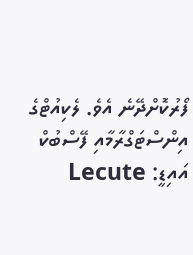ފޯރުކޮށްދޭނެ އެވެ. ލެކިއުޓްގެ އިންސްޓަގްރާމާއި ފޭސްބުކް އައިޑީ: Lecute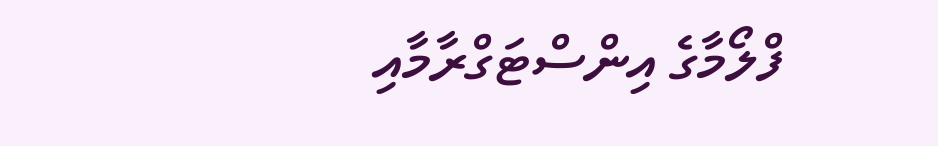ފްލޯމާގެ އިންސްޓަގްރާމާއި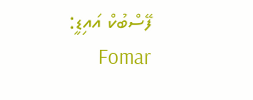ފޭސްބުކް އައިޑީ: Fomar